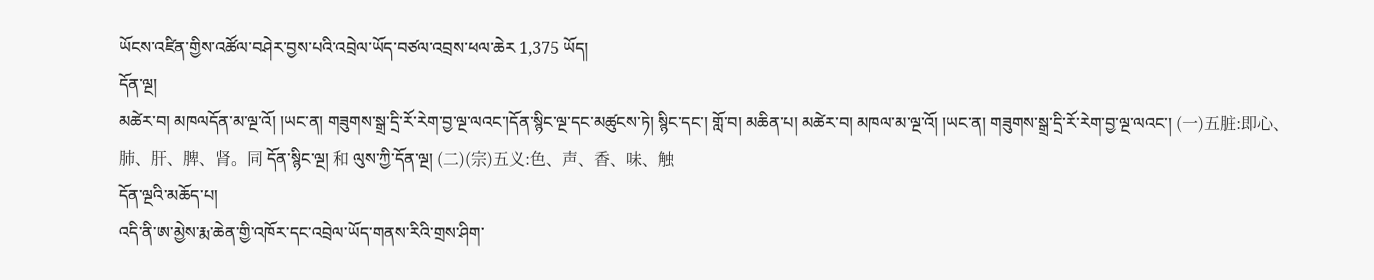ཡོངས་འཛིན་གྱིས་འཚོལ་བཤེར་བྱས་པའི་འབྲེལ་ཡོད་བཙལ་འབྲས་ཕལ་ཆེར 1,375 ཡོད།
དོན་ལྔ།
མཚེར་བ། མཁལདོན་མ་ལྔ་འོ། །ཡང་ན། གཟུགས་སྒྲ་དྲི་རོ་རེག་བྱ་ལྔ་ལའང་།དོན་སྙིང་ལྔ་དང་མཚུངས་ཏེ། སྙིང་དང་། གློ་བ། མཆིན་པ། མཚེར་བ། མཁལ་མ་ལྔ་འོ། །ཡང་ན། གཟུགས་སྒྲ་དྲི་རོ་རེག་བྱ་ལྔ་ལའང་། (一)五脏:即心、肺、肝、脾、肾。同 དོན་སྙིང་ལྔ། 和 ལུས་ཀྱི་དོན་ལྔ། (二)(宗)五义:色、声、香、味、触
དོན་ལྔའི་མཆོད་པ།
འདི་ནི་ཨ་མྱེས་རྨ་ཆེན་གྱི་འཁོར་དང་འབྲེལ་ཡོད་གནས་རིའི་གྲས་ཤིག་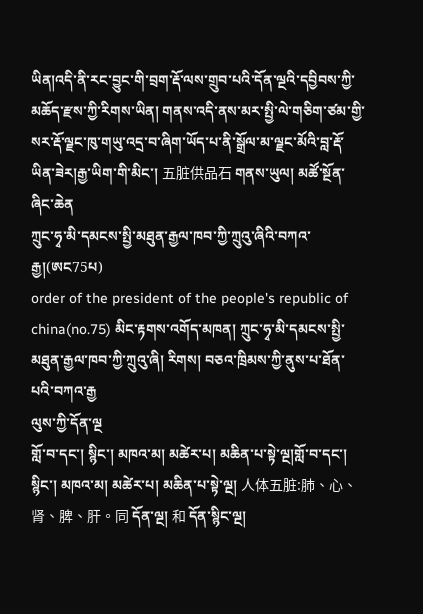ཡིན།འདི་ནི་རང་བྱུང་གི་བྲག་རྡོ་ལས་གྲུབ་པའི་དོན་ལྔའི་དབྱིབས་ཀྱི་མཆོད་རྫས་ཀྱི་རིགས་ཡིན། གནས་འདི་ནས་མར་སྤྱི་ལེ་གཅིག་ཙམ་གྱི་སར་རྡོ་ལྗང་ཁུ་གཡུ་འདྲ་བ་ཞིག་ཡོད་པ་ནི་སྒྲོལ་མ་ལྗང་མོའི་བླ་རྡོ་ཡིན་ཟེར།རྒྱ་ཡིག་གི་མིང་། 五脏供品石 གནས་ཡུལ། མཚོ་སྔོན་ཞིང་ཆེན
ཀྲུང་ཧྭ་མི་དམངས་སྤྱི་མཐུན་རྒྱལ་ཁབ་ཀྱི་ཀྲུའུ་ཞིའི་བཀའ་རྒྱ།(ཨང75པ)
order of the president of the people's republic of china(no.75) མིང་རྟགས་འགོད་མཁན། ཀྲུང་ཧྭ་མི་དམངས་སྤྱི་མཐུན་རྒྱལ་ཁབ་ཀྱི་ཀྲུའུ་ཞི། རིགས། བཅའ་ཁྲིམས་ཀྱི་ནུས་པ་ཐོན་པའི་བཀའ་རྒྱ
ལུས་ཀྱི་དོན་ལྔ
གློ་བ་དང་། སྙིང་། མཁའ་མ། མཚེར་པ། མཆིན་པ་སྟེ་ལྔ།གློ་བ་དང་། སྙིང་། མཁའ་མ། མཚེར་པ། མཆིན་པ་སྟེ་ལྔ། 人体五脏:肺、心、肾、脾、肝。同 དོན་ལྔ། 和 དོན་སྙིང་ལྔ།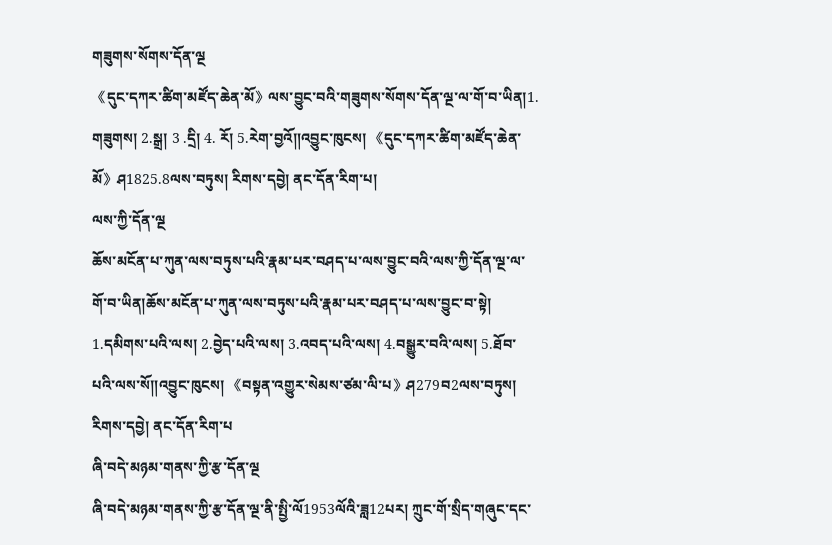གཟུགས་སོགས་དོན་ལྔ
《དུང་དཀར་ཚིག་མཛོད་ཆེན་མོ》ལས་བྱུང་བའི་གཟུགས་སོགས་དོན་ལྔ་ལ་གོ་བ་ཡིན།1. གཟུགས། 2.སྒྲ། 3 .དྲི། 4. རོ། 5.རེག་བྱའོ༎འབྱུང་ཁུངས། 《དུང་དཀར་ཚིག་མཛོད་ཆེན་མོ》ཤ1825.8ལས་བཏུས། རིགས་དབྱེ། ནང་དོན་རིག་པ།
ལས་ཀྱི་དོན་ལྔ
ཆོས་མངོན་པ་ཀུན་ལས་བཏུས་པའི་རྣམ་པར་བཤད་པ་ལས་བྱུང་བའི་ལས་ཀྱི་དོན་ལྔ་ལ་གོ་བ་ཡིན།ཆོས་མངོན་པ་ཀུན་ལས་བཏུས་པའི་རྣམ་པར་བཤད་པ་ལས་བྱུང་བ་སྟེ། 1.དམིགས་པའི་ལས། 2.བྱེད་པའི་ལས། 3.འབད་པའི་ལས། 4.བསྒྱུར་བའི་ལས། 5.ཐོབ་པའི་ལས་སོ༎འབྱུང་ཁུངས། 《བསྟན་འགྱུར་སེམས་ཙམ་ལི་པ》ཤ279བ2ལས་བཏུས། རིགས་དབྱེ། ནང་དོན་རིག་པ
ཞི་བདེ་མཉམ་གནས་ཀྱི་རྩ་དོན་ལྔ
ཞི་བདེ་མཉམ་གནས་ཀྱི་རྩ་དོན་ལྔ་ནི་སྤྱི་ལོ1953ལོའི་ཟླ12པར། ཀྲུང་གོ་སྲིད་གཞུང་དང་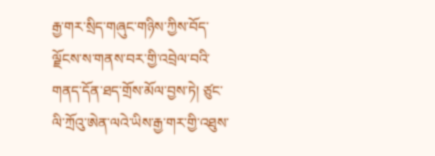རྒྱ་གར་སྲིད་གཞུང་གཉིས་ཀྱིས་བོད་ལྗོངས་ས་གནས་བར་གྱི་འབྲེལ་བའི་གནད་དོན་ཐད་གྲོས་མོལ་བྱས་ཏེ། ཙུང་ལི་ཀྲོའུ་ཨེན་ལའེ་ཡིས་རྒྱ་གར་གྱི་འཐུས་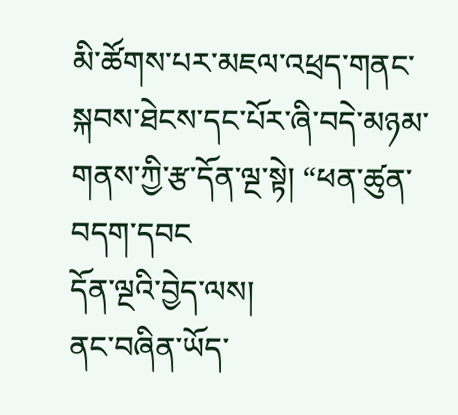མི་ཚོགས་པར་མཇལ་འཕྲད་གནང་སྐབས་ཐེངས་དང་པོར་ཞི་བདེ་མཉམ་གནས་ཀྱི་རྩ་དོན་ལྔ་སྟེ། “ཕན་ཚུན་བདག་དབང
དོན་ལྔའི་བྱེད་ལས།
ནང་བཞིན་ཡོད་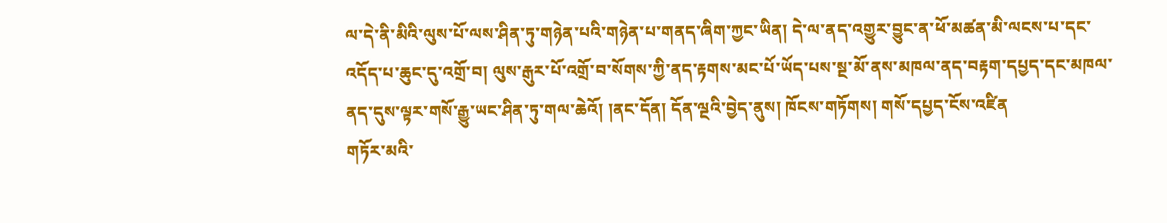ལ་དེ་ནི་མིའི་ལུས་པོ་ལས་ཤིན་ཏུ་གཉེན་པའི་གཉེན་པ་གནད་ཞིག་ཀྱང་ཡིན། དེ་ལ་ནད་འགྱུར་བྱུང་ན་ཕོ་མཚན་མི་ལངས་པ་དང་འདོད་པ་ཆུང་དུ་འགྲོ་བ། ལུས་རྒུར་པོ་འགྲོ་བ་སོགས་ཀྱི་ནད་རྟགས་མང་པོ་ཡོད་པས་སྔ་མོ་ནས་མཁལ་ནད་བརྟག་དཔྱད་དང་མཁལ་ནད་དུས་ལྟར་གསོ་རྒྱུ་ཡང་ཤིན་ཏུ་གལ་ཆེའོ། །ནང་དོན། དོན་ལྔའི་བྱེད་ནུས། ཁོངས་གཏོགས། གསོ་དཔྱད་ངོས་འཛིན
གཏོར་མའི་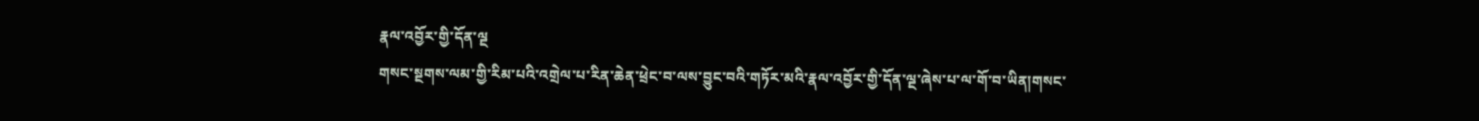རྣལ་འབྱོར་གྱི་དོན་ལྔ
གསང་སྔགས་ལམ་གྱི་རིམ་པའི་འགྲེལ་པ་རིན་ཆེན་ཕྲེང་བ་ལས་བྱུང་བའི་གཏོར་མའི་རྣལ་འབྱོར་གྱི་དོན་ལྔ་ཞེས་པ་ལ་གོ་བ་ཡིན།གསང་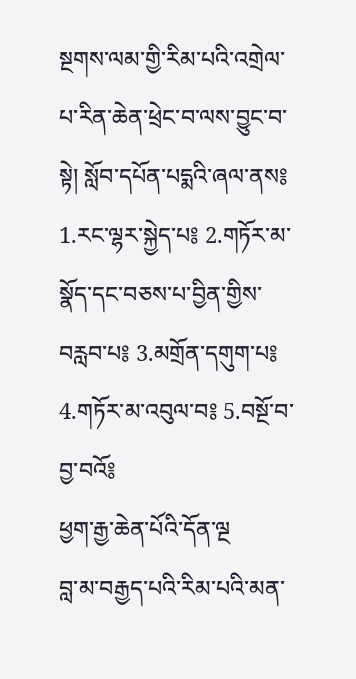སྔགས་ལམ་གྱི་རིམ་པའི་འགྲེལ་པ་རིན་ཆེན་ཕྲེང་བ་ལས་བྱུང་བ་སྟེ། སློབ་དཔོན་པདྨའི་ཞལ་ནས༔ 1.རང་ལྷར་སྐྱེད་པ༔ 2.གཏོར་མ་སྣོད་དང་བཅས་པ་བྱིན་གྱིས་བརླབ་པ༔ 3.མགྲོན་དགུག་པ༔ 4.གཏོར་མ་འབུལ་བ༔ 5.བསྔོ་བ་བྱ་བའོ༔
ཕྱག་རྒྱ་ཆེན་པོའི་དོན་ལྔ
བླ་མ་བརྒྱད་པའི་རིམ་པའི་མན་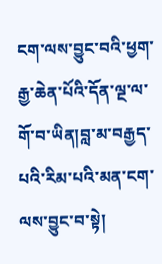ངག་ལས་བྱུང་བའི་ཕྱག་རྒྱ་ཆེན་པོའི་དོན་ལྔ་ལ་གོ་བ་ཡིན།བླ་མ་བརྒྱད་པའི་རིམ་པའི་མན་ངག་ལས་བྱུང་བ་སྟེ།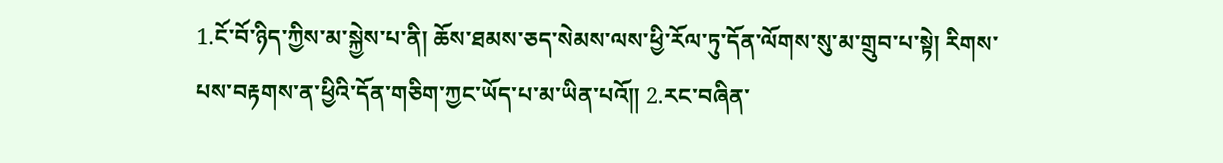1.ངོ་བོ་ཉིད་ཀྱིས་མ་སྐྱེས་པ་ནི། ཆོས་ཐམས་ཅད་སེམས་ལས་ཕྱི་རོལ་ཏུ་དོན་ལོགས་སུ་མ་གྲུབ་པ་སྟེ། རིགས་པས་བརྟགས་ན་ཕྱིའི་དོན་གཅིག་ཀྱང་ཡོད་པ་མ་ཡིན་པའོ༎ 2.རང་བཞིན་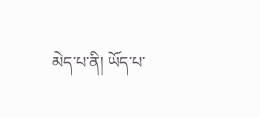མེད་པ་ནི། ཡོད་པ་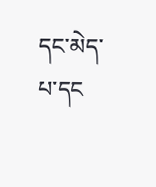དང་མེད་པ་དང